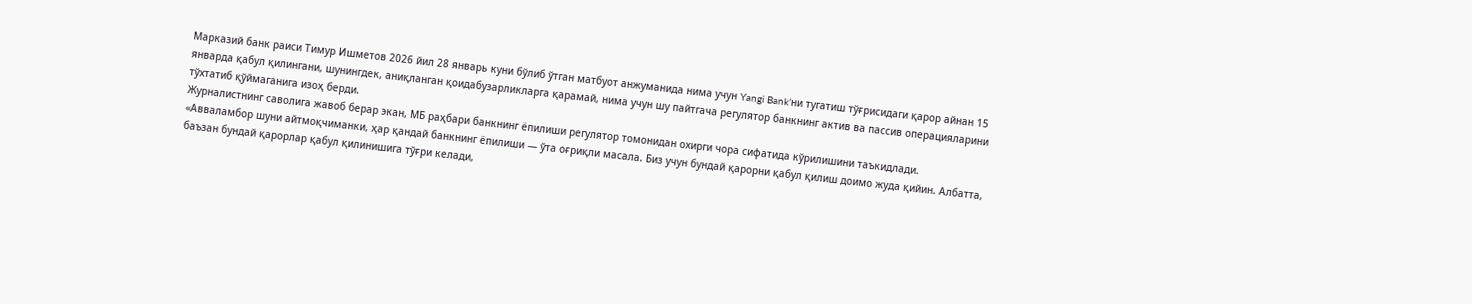Марказий банк раиси Тимур Ишметов 2026 йил 28 январь куни бўлиб ўтган матбуот анжуманида нима учун Yangi Bank’ни тугатиш тўғрисидаги қарор айнан 15 январда қабул қилингани, шунингдек, аниқланган қоидабузарликларга қарамай, нима учун шу пайтгача регулятор банкнинг актив ва пассив операцияларини тўхтатиб қўймаганига изоҳ берди.
Журналистнинг саволига жавоб берар экан, МБ раҳбари банкнинг ёпилиши регулятор томонидан охирги чора сифатида кўрилишини таъкидлади.
«Авваламбор шуни айтмоқчиманки, ҳар қандай банкнинг ёпилиши — ўта оғриқли масала. Биз учун бундай қарорни қабул қилиш доимо жуда қийин. Албатта, баъзан бундай қарорлар қабул қилинишига тўғри келади,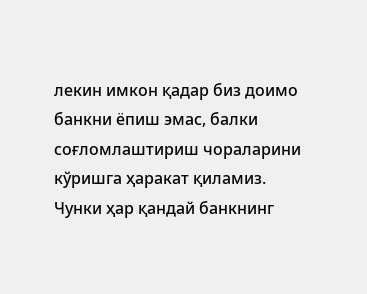лекин имкон қадар биз доимо банкни ёпиш эмас, балки соғломлаштириш чораларини кўришга ҳаракат қиламиз. Чунки ҳар қандай банкнинг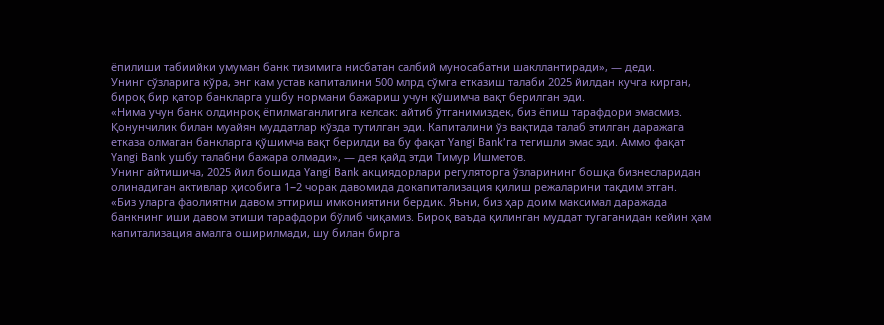ёпилиши табиийки умуман банк тизимига нисбатан салбий муносабатни шакллантиради», — деди.
Унинг сўзларига кўра, энг кам устав капиталини 500 млрд сўмга етказиш талаби 2025 йилдан кучга кирган, бироқ бир қатор банкларга ушбу нормани бажариш учун қўшимча вақт берилган эди.
«Нима учун банк олдинроқ ёпилмаганлигига келсак: айтиб ўтганимиздек, биз ёпиш тарафдори эмасмиз. Қонунчилик билан муайян муддатлар кўзда тутилган эди. Капиталини ўз вақтида талаб этилган даражага етказа олмаган банкларга қўшимча вақт берилди ва бу фақат Yangi Bank’га тегишли эмас эди. Аммо фақат Yangi Bank ушбу талабни бажара олмади», — дея қайд этди Тимур Ишметов.
Унинг айтишича, 2025 йил бошида Yangi Bank акциядорлари регуляторга ўзларининг бошқа бизнесларидан олинадиган активлар ҳисобига 1−2 чорак давомида докапитализация қилиш режаларини тақдим этган.
«Биз уларга фаолиятни давом эттириш имкониятини бердик. Яъни, биз ҳар доим максимал даражада банкнинг иши давом этиши тарафдори бўлиб чиқамиз. Бироқ ваъда қилинган муддат тугаганидан кейин ҳам капитализация амалга оширилмади, шу билан бирга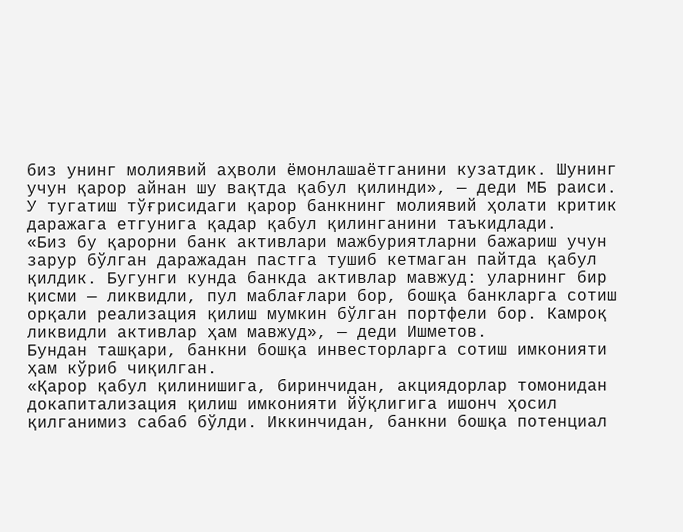биз унинг молиявий аҳволи ёмонлашаётганини кузатдик. Шунинг учун қарор айнан шу вақтда қабул қилинди», — деди МБ раиси.
У тугатиш тўғрисидаги қарор банкнинг молиявий ҳолати критик даражага етгунига қадар қабул қилинганини таъкидлади.
«Биз бу қарорни банк активлари мажбуриятларни бажариш учун зарур бўлган даражадан пастга тушиб кетмаган пайтда қабул қилдик. Бугунги кунда банкда активлар мавжуд: уларнинг бир қисми — ликвидли, пул маблағлари бор, бошқа банкларга сотиш орқали реализация қилиш мумкин бўлган портфели бор. Камроқ ликвидли активлар ҳам мавжуд», — деди Ишметов.
Бундан ташқари, банкни бошқа инвесторларга сотиш имконияти ҳам кўриб чиқилган.
«Қарор қабул қилинишига, биринчидан, акциядорлар томонидан докапитализация қилиш имконияти йўқлигига ишонч ҳосил қилганимиз сабаб бўлди. Иккинчидан, банкни бошқа потенциал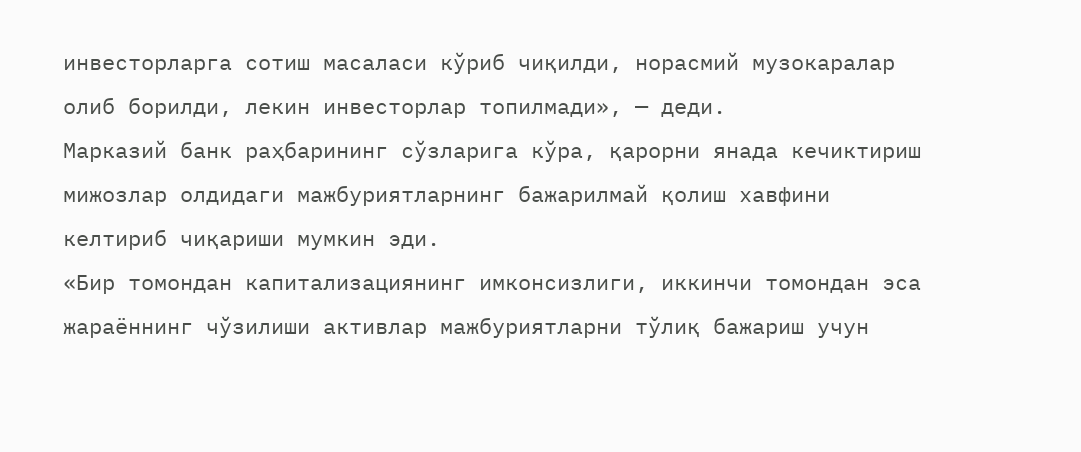инвесторларга сотиш масаласи кўриб чиқилди, норасмий музокаралар олиб борилди, лекин инвесторлар топилмади», — деди.
Марказий банк раҳбарининг сўзларига кўра, қарорни янада кечиктириш мижозлар олдидаги мажбуриятларнинг бажарилмай қолиш хавфини келтириб чиқариши мумкин эди.
«Бир томондан капитализациянинг имконсизлиги, иккинчи томондан эса жараённинг чўзилиши активлар мажбуриятларни тўлиқ бажариш учун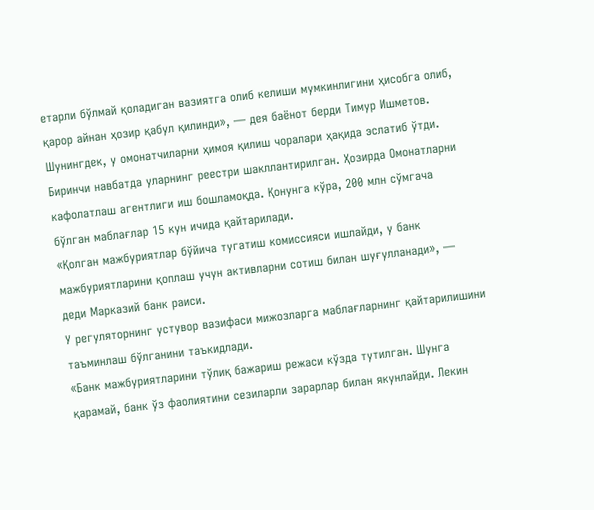етарли бўлмай қоладиган вазиятга олиб келиши мумкинлигини ҳисобга олиб, қарор айнан ҳозир қабул қилинди», — дея баёнот берди Тимур Ишметов.
Шунингдек, у омонатчиларни ҳимоя қилиш чоралари ҳақида эслатиб ўтди. Биринчи навбатда уларнинг реестри шакллантирилган. Ҳозирда Омонатларни кафолатлаш агентлиги иш бошламоқда. Қонунга кўра, 200 млн сўмгача бўлган маблағлар 15 кун ичида қайтарилади.
«Қолган мажбуриятлар бўйича тугатиш комиссияси ишлайди, у банк мажбуриятларини қоплаш учун активларни сотиш билан шуғулланади», — деди Марказий банк раиси.
У регуляторнинг устувор вазифаси мижозларга маблағларнинг қайтарилишини таъминлаш бўлганини таъкидлади.
«Банк мажбуриятларини тўлиқ бажариш режаси кўзда тутилган. Шунга қарамай, банк ўз фаолиятини сезиларли зарарлар билан якунлайди. Лекин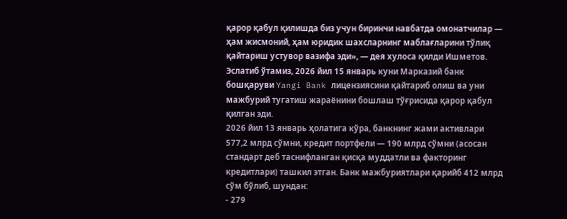қарор қабул қилишда биз учун биринчи навбатда омонатчилар — ҳам жисмоний, ҳам юридик шахсларнинг маблағларини тўлиқ қайтариш устувор вазифа эди», — дея хулоса қилди Ишметов.
Эслатиб ўтамиз, 2026 йил 15 январь куни Марказий банк бошқаруви Yangi Bank лицензиясини қайтариб олиш ва уни мажбурий тугатиш жараёнини бошлаш тўғрисида қарор қабул қилган эди.
2026 йил 13 январь ҳолатига кўра, банкнинг жами активлари 577,2 млрд сўмни, кредит портфели — 190 млрд сўмни (асосан стандарт деб таснифланган қисқа муддатли ва факторинг кредитлари) ташкил этган. Банк мажбуриятлари қарийб 412 млрд сўм бўлиб, шундан:
- 279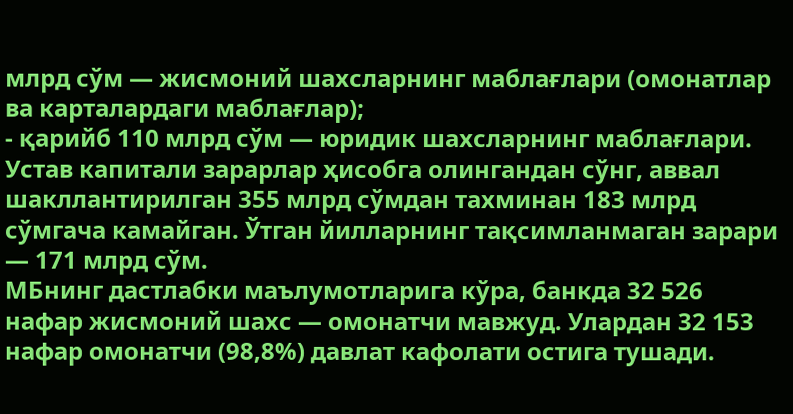млрд сўм — жисмоний шахсларнинг маблағлари (омонатлар ва карталардаги маблағлар);
- қарийб 110 млрд сўм — юридик шахсларнинг маблағлари.
Устав капитали зарарлар ҳисобга олингандан сўнг, аввал шакллантирилган 355 млрд сўмдан тахминан 183 млрд сўмгача камайган. Ўтган йилларнинг тақсимланмаган зарари — 171 млрд сўм.
МБнинг дастлабки маълумотларига кўра, банкда 32 526 нафар жисмоний шахс — омонатчи мавжуд. Улардан 32 153 нафар омонатчи (98,8%) давлат кафолати остига тушади.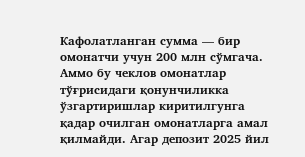Кафолатланган сумма — бир омонатчи учун 200 млн сўмгача. Аммо бу чеклов омонатлар тўғрисидаги қонунчиликка ўзгартиришлар киритилгунга қадар очилган омонатларга амал қилмайди. Агар депозит 2025 йил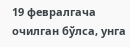19 февралгача очилган бўлса, унга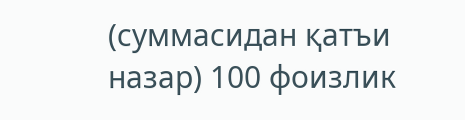(суммасидан қатъи назар) 100 фоизлик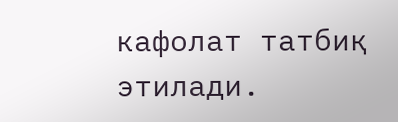кафолат татбиқ этилади.